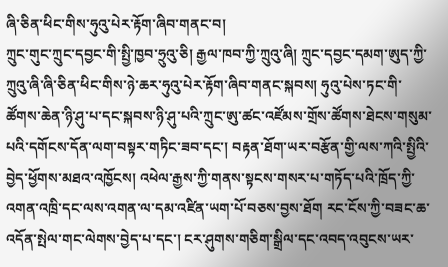ཞི་ཅིན་ཕིང་གིས་ཧུའུ་པེར་རྟོག་ཞིབ་གནང་བ།
ཀྲུང་གུང་ཀྲུང་དབྱང་གི་སྤྱི་ཁྱབ་ཧྲུའུ་ཅི། རྒྱལ་ཁབ་ཀྱི་ཀྲུའུ་ཞི། ཀྲུང་དབྱང་དམག་ཨུད་ཀྱི་ཀྲུའུ་ཞི་ཞི་ཅིན་ཕིང་གིས་ཉེ་ཆར་ཧུའུ་པེར་རྟོག་ཞིབ་གནང་སྐབས། ཧུའུ་པེས་ཏང་གི་ཚོགས་ཆེན་ཉི་ཤུ་པ་དང་སྐབས་ཉི་ཤུ་པའི་ཀྲུང་ཨུ་ཚང་འཛོམས་གྲོས་ཚོགས་ཐེངས་གསུམ་པའི་དགོངས་དོན་ལག་བསྟར་གཏིང་ཟབ་དང་། བརྟན་ཐོག་ཡར་བརྩོན་གྱི་ལས་ཀའི་སྤྱིའི་བྱེད་ཕྱོགས་མཐའ་འཁྱོངས། འཕེལ་རྒྱས་ཀྱི་གནས་སྟངས་གསར་པ་གཏོད་པའི་ཁྲོད་ཀྱི་འགན་འཁྲི་དང་ལས་འགན་ལ་དམ་འཛིན་ཡག་པོ་བཅས་བྱས་ཐོག རང་ངོས་ཀྱི་བཟང་ཆ་འདོན་སྤེལ་གང་ལེགས་བྱེད་པ་དང་། ངར་ཤུགས་གཅིག་སྒྲིལ་དང་འབད་འབུངས་ཡར་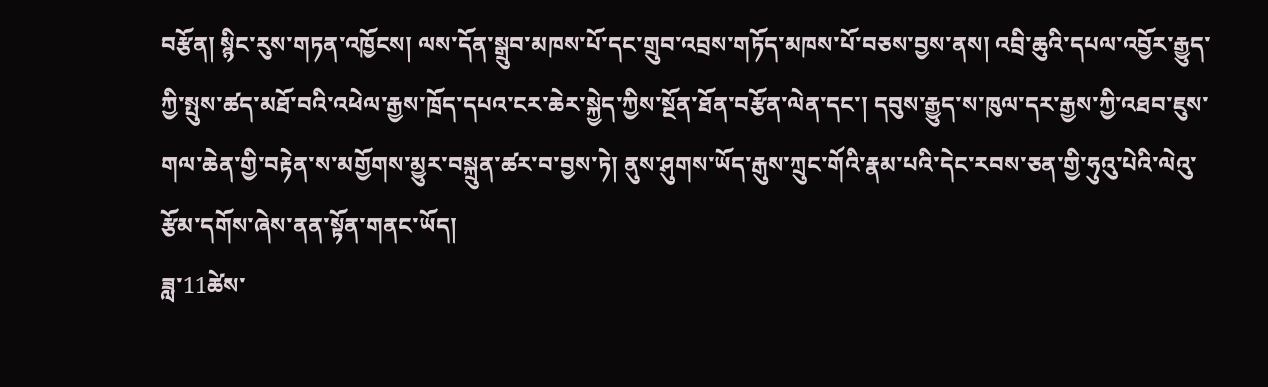བརྩོན། སྙིང་རུས་གཏན་འཁྱོངས། ལས་དོན་སྒྲུབ་མཁས་པོ་དང་གྲུབ་འབྲས་གཏོད་མཁས་པོ་བཅས་བྱས་ནས། འབྲི་ཆུའི་དཔལ་འབྱོར་རྒྱུད་ཀྱི་སྤུས་ཚད་མཐོ་བའི་འཕེལ་རྒྱས་ཁྲོད་དཔའ་ངར་ཆེར་སྐྱེད་ཀྱིས་སྔོན་ཐོན་བརྩོན་ལེན་དང་། དབུས་རྒྱུད་ས་ཁུལ་དར་རྒྱས་ཀྱི་འཐབ་ཇུས་གལ་ཆེན་གྱི་བརྟེན་ས་མགྱོགས་མྱུར་བསྐྲུན་ཚར་བ་བྱས་ཏེ། ནུས་ཤུགས་ཡོད་རྒུས་ཀྲུང་གོའི་རྣམ་པའི་དེང་རབས་ཅན་གྱི་ཧུའུ་པེའི་ལེའུ་རྩོམ་དགོས་ཞེས་ནན་སྟོན་གནང་ཡོད།
ཟླ་11ཚེས་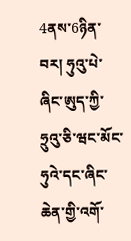4ནས་6ཉིན་བར། ཧུའུ་པེ་ཞིང་ཨུད་ཀྱི་ཧྲུའུ་ཅི་ཝང་མོང་ཧུའེ་དང་ཞིང་ཆེན་གྱི་འགོ་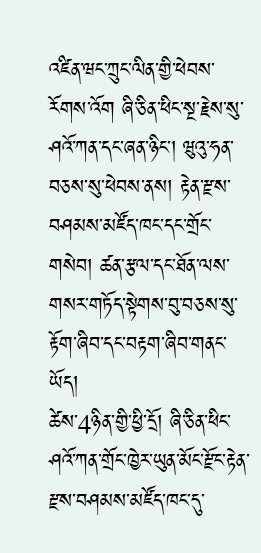འཛིན་ཝང་ཀྲུང་ལིན་གྱི་ཕེབས་རོགས་འོག ཞི་ཅིན་ཕིང་སྔ་རྗེས་སུ་ཤའོ་ཀན་དང་ཞན་ཉིང་། ཝུའུ་ཧན་བཅས་སུ་ཕེབས་ནས། རྟེན་རྫས་བཤམས་མཛོད་ཁང་དང་གྲོང་གསེབ། ཚན་རྩལ་དང་ཐོན་ལས་གསར་གཏོད་སྟེགས་བུ་བཅས་སུ་རྟོག་ཞིབ་དང་བརྟག་ཞིབ་གནང་ཡོད།
ཚེས་4ཉིན་གྱི་ཕྱི་དྲོ། ཞི་ཅིན་ཕིང་ཤའོ་ཀན་གྲོང་ཁྱེར་ཡུན་མོང་རྫོང་རྟེན་རྫས་བཤམས་མཛོད་ཁང་དུ་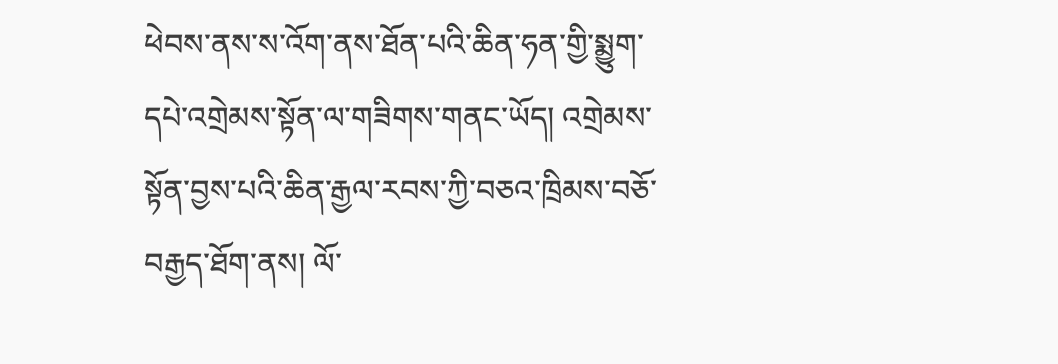ཕེབས་ནས་ས་འོག་ནས་ཐོན་པའི་ཆིན་ཧན་གྱི་སྨྱུག་དཔེ་འགྲེམས་སྟོན་ལ་གཟིགས་གནང་ཡོད། འགྲེམས་སྟོན་བྱས་པའི་ཆིན་རྒྱལ་རབས་ཀྱི་བཅའ་ཁྲིམས་བཅོ་བརྒྱད་ཐོག་ནས། ལོ་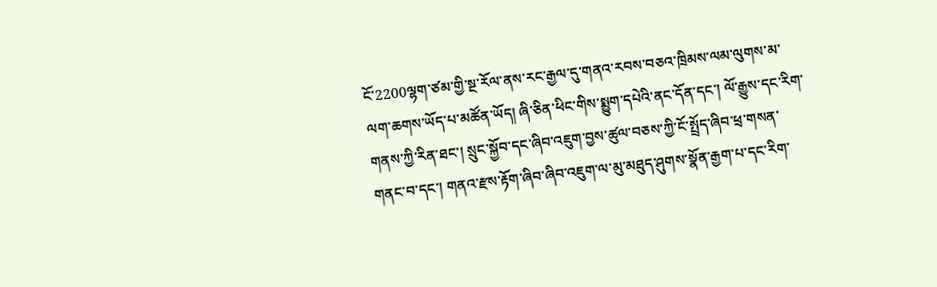ངོ་2200ལྷག་ཙམ་གྱི་སྔ་རོལ་ནས་རང་རྒྱལ་དུ་གནའ་རབས་བཅའ་ཁྲིམས་ལམ་ལུགས་མ་ལག་ཆགས་ཡོད་པ་མཚོན་ཡོད། ཞི་ཅིན་ཕིང་གིས་སྨྱུག་དཔེའི་ནང་དོན་དང་། ལོ་རྒྱུས་དང་རིག་གནས་ཀྱི་རིན་ཐང་། སྲུང་སྐྱོབ་དང་ཞིབ་འཇུག་བྱས་ཚུལ་བཅས་ཀྱི་ངོ་སྤྲོད་ཞིབ་ཕྲ་གསན་གནང་བ་དང་། གནའ་རྫས་རྟོག་ཞིབ་ཞིབ་འཇུག་ལ་མུ་མཐུད་ཤུགས་སྣོན་རྒྱག་པ་དང་རིག་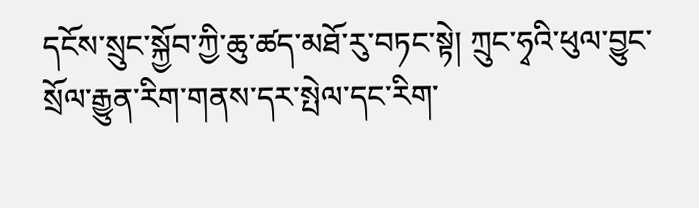དངོས་སྲུང་སྐྱོབ་ཀྱི་ཆུ་ཚད་མཐོ་རུ་བཏང་སྟེ། ཀྲུང་ཧྭའི་ཕུལ་བྱུང་སྲོལ་རྒྱུན་རིག་གནས་དར་སྤེལ་དང་རིག་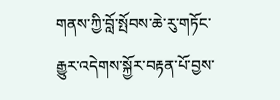གནས་ཀྱི་བློ་སྤོབས་ཆེ་རུ་གཏོང་རྒྱུར་འདེགས་སྐྱོར་བརྟན་པོ་བྱས་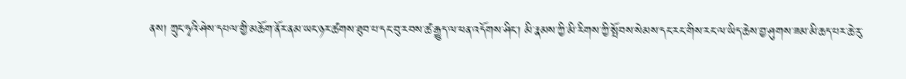ནས། ཀྲུང་ཧྭའི་ཤེས་དཔལ་གྱི་མཆོག་ནོར་ནམ་ཡང་ཉར་ཚགས་ཐུབ་པ་དང་བུ་རབས་ཚ་རྒྱུད་ལ་ཕན་འདོགས་ཤིང་། མི་རྣམས་ཀྱི་མི་རིགས་ཀྱི་སྤོབས་སེམས་དང་རང་གིས་རང་ལ་ཡིད་ཆེས་བྱ་ཤུགས་ཟམ་མི་ཆད་པར་ཆེ་རུ་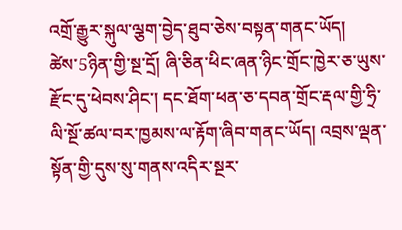འགྲོ་རྒྱུར་སྐུལ་ལྕག་བྱེད་ཐུབ་ཅེས་བསྟན་གནང་ཡོད།
ཚེས་5ཉིན་གྱི་སྔ་དྲོ། ཞི་ཅིན་ཕིང་ཞན་ཉིང་གྲོང་ཁྱེར་ཅ་ཡུས་རྫོང་དུ་ཕེབས་ཤིང་། དང་ཐོག་ཕན་ཅ་དབན་གྲོང་རྡལ་གྱི་ཧྲི་ལི་སྔོ་ཚལ་བར་ཁྱམས་ལ་རྟོག་ཞིབ་གནང་ཡོད། འབྲས་ལྡན་སྟོན་གྱི་དུས་སུ་གནས་འདིར་སྔར་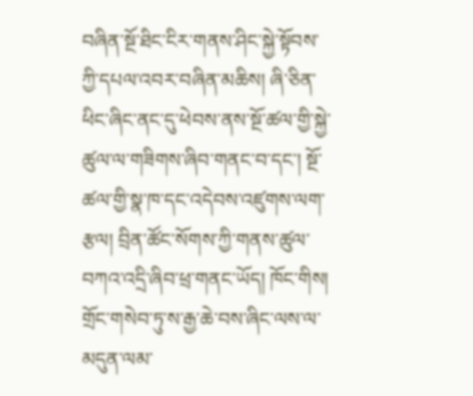བཞིན་སྔོ་ཐིང་ངིར་གནས་ཤིང་སྐྱེ་སྟོབས་ཀྱི་དཔལ་འབར་བཞིན་མཆིས། ཞི་ཅིན་ཕིང་ཞིང་ནང་དུ་ཕེབས་ནས་སྔོ་ཚལ་གྱི་སྐྱེ་ཚུལ་ལ་གཟིགས་ཞིབ་གནང་བ་དང་། སྔོ་ཚལ་གྱི་སྣ་ཁ་དང་འདེབས་འཛུགས་ལག་རྩལ། བྲིན་ཚོང་སོགས་ཀྱི་གནས་ཚུལ་བཀའ་འདྲི་ཞིབ་ཕྲ་གནང་ཡོད། ཁོང་གིས། གྲོང་གསེབ་ཏུ་ས་རྒྱ་ཆེ་བས་ཞིང་ལས་ལ་མདུན་ལམ་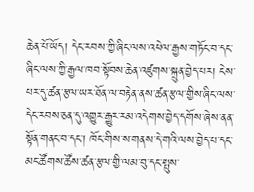ཆེན་པོ་ཡོད། དེང་རབས་ཀྱི་ཞིང་ལས་འཕེལ་རྒྱས་གཏོང་བ་དང་ཞིང་ལས་ཀྱི་རྒྱལ་ཁབ་སྟོབས་ཆེན་འཛུགས་སྐྲུན་བྱེད་པར། ངེས་པར་དུ་ཚན་རྩལ་ཡར་ཐོན་ལ་བརྟེན་ནས་ཚན་རྩལ་གྱིས་ཞིང་ལས་དེང་རབས་ཅན་དུ་འགྱུར་རྒྱུར་རམ་འདེགས་བྱེད་དགོས་ཞེས་ནན་སྟོན་གནང་བ་དང་། ཁོང་གིས་ས་གནས་དེ་གའི་ལས་བྱེད་པ་དང་མང་ཚོགས་ཚོས་ཚན་རྩལ་གྱི་ལམ་བུ་དང་སྤུས་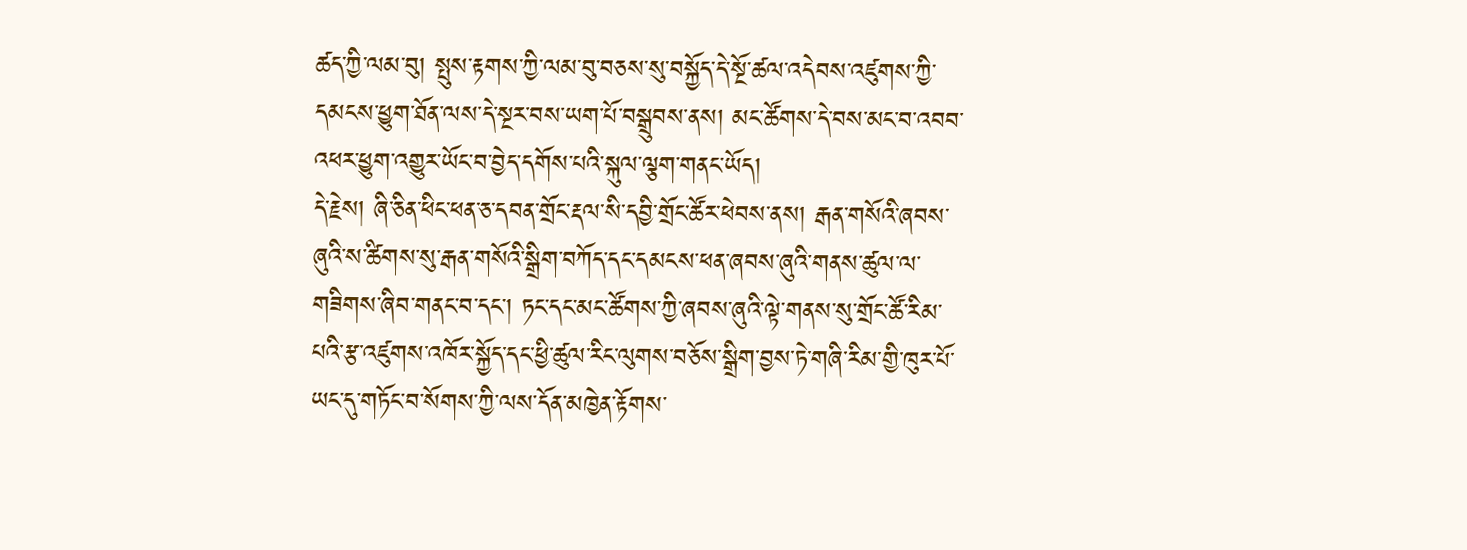ཚད་ཀྱི་ལམ་བུ། སྤུས་རྟགས་ཀྱི་ལམ་བུ་བཅས་སུ་བསྐྱོད་དེ་སྔོ་ཚལ་འདེབས་འཛུགས་ཀྱི་དམངས་ཕྱུག་ཐོན་ལས་དེ་སྔར་བས་ཡག་པོ་བསྒྲུབས་ནས། མང་ཚོགས་དེ་བས་མང་བ་འབབ་འཕར་ཕྱུག་འགྱུར་ཡོང་བ་བྱེད་དགོས་པའི་སྐུལ་ལྕག་གནང་ཡོད།
དེ་རྗེས། ཞི་ཅིན་ཕིང་ཕན་ཅ་དབན་གྲོང་རྡལ་སི་དབྱི་གྲོང་ཚོར་ཕེབས་ནས། རྒན་གསོའི་ཞབས་ཞུའི་ས་ཚིགས་སུ་རྒན་གསོའི་སྒྲིག་བཀོད་དང་དམངས་ཕན་ཞབས་ཞུའི་གནས་ཚུལ་ལ་གཟིགས་ཞིབ་གནང་བ་དང་། ཏང་དང་མང་ཚོགས་ཀྱི་ཞབས་ཞུའི་ལྟེ་གནས་སུ་གྲོང་ཚོ་རིམ་པའི་རྩ་འཛུགས་འཁོར་སྐྱོད་དང་ཕྱི་ཚུལ་རིང་ལུགས་བཅོས་སྒྲིག་བྱས་ཏེ་གཞི་རིམ་གྱི་ཁུར་པོ་ཡང་དུ་གཏོང་བ་སོགས་ཀྱི་ལས་དོན་མཁྱེན་རྟོགས་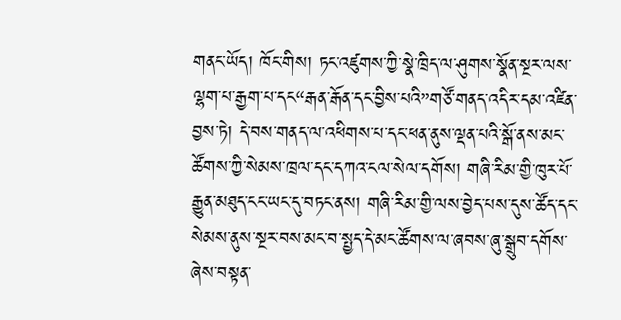གནང་ཡོད། ཁོང་གིས། ཏང་འཛུགས་ཀྱི་སྣེ་ཁྲིད་ལ་ཤུགས་སྣོན་སྔར་ལས་ལྷག་པ་རྒྱག་པ་དང“རྒན་རྒོན་དང་བྱིས་པའི”གཙོ་གནད་འདིར་དམ་འཛིན་བྱས་ཏེ། དེ་བས་གནད་ལ་འཕིགས་པ་དང་ཕན་ནུས་ལྡན་པའི་སྒོ་ནས་མང་ཚོགས་ཀྱི་སེམས་ཁྲལ་དང་དཀའ་ངལ་སེལ་དགོས། གཞི་རིམ་གྱི་ཁུར་པོ་རྒྱུན་མཐུད་ངང་ཡང་དུ་བཏང་ནས། གཞི་རིམ་གྱི་ལས་བྱེད་པས་དུས་ཚོད་དང་སེམས་ནུས་སྔར་བས་མང་བ་སྤྱད་དེ་མང་ཚོགས་ལ་ཞབས་ཞུ་སྒྲུབ་དགོས་ཞེས་བསྟན་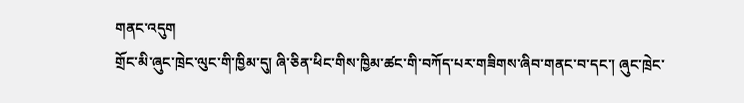གནང་འདུག
གྲོང་མི་ཞུང་ཁྲེང་ལུང་གི་ཁྱིམ་དུ། ཞི་ཅིན་ཕིང་གིས་ཁྱིམ་ཚང་གི་བཀོད་པར་གཟིགས་ཞིབ་གནང་བ་དང་། ཞུང་ཁྲེང་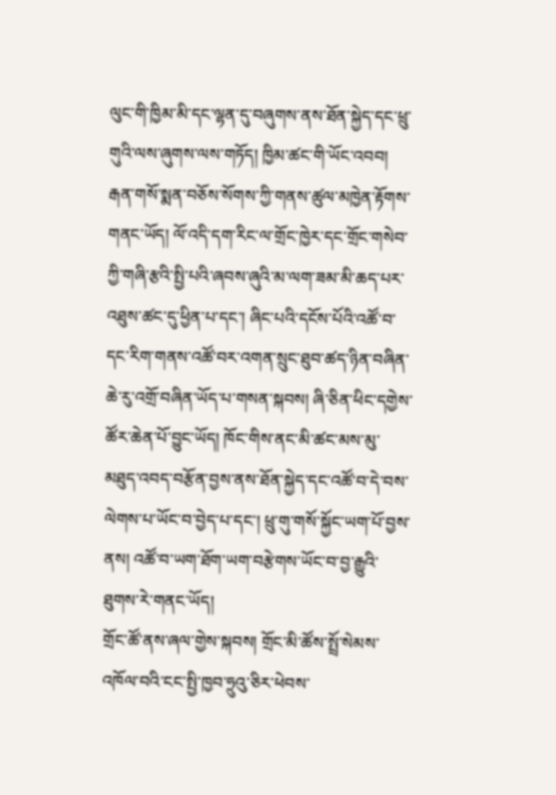ལུང་གི་ཁྱིམ་མི་དང་ལྷན་དུ་བཞུགས་ནས་ཐོན་སྐྱེད་དང་ཕྲུ་གུའི་ལས་ཞུགས་ལས་གཏོད། ཁྱིམ་ཚང་གི་ཡོང་འབབ། རྒན་གསོ་སྨན་བཅོས་སོགས་ཀྱི་གནས་ཚུལ་མཁྱེན་རྟོགས་གནང་ཡོད། ལོ་འདི་དག་རིང་ལ་གྲོང་ཁྱེར་དང་གྲོང་གསེབ་ཀྱི་གཞི་རྩའི་སྤྱི་པའི་ཞབས་ཞུའི་མ་ལག་ཟམ་མི་ཆད་པར་འཐུས་ཚང་དུ་ཕྱིན་པ་དང་། ཞིང་པའི་དངོས་པོའི་འཚོ་བ་དང་རིག་གནས་འཚོ་བར་འགན་སྲུང་ཐུབ་ཚད་ཉིན་བཞིན་ཆེ་རུ་འགྲོ་བཞིན་ཡོད་པ་གསན་སྐབས། ཞི་ཅིན་ཕིང་དགྱེས་ཚོར་ཆེན་པོ་བྱུང་ཡོད། ཁོང་གིས་ནང་མི་ཚང་མས་མུ་མཐུད་འབད་བརྩོན་བྱས་ནས་ཐོན་སྐྱེད་དང་འཚོ་བ་དེ་བས་ལེགས་པ་ཡོང་བ་བྱེད་པ་དང་། ཕྲུ་གུ་གསོ་སྐྱོང་ཡག་པོ་བྱས་ནས། འཚོ་བ་ཡག་ཐོག་ཡག་བརྩེགས་ཡོང་བ་བྱ་རྒྱུའི་ཐུགས་རེ་གནང་ཡོད།
གྲོང་ཚོ་ནས་ཞལ་གྱེས་སྐབས། གྲོང་མི་ཚོས་སྤྲོ་སེམས་འཁོལ་བའི་ངང་སྤྱི་ཁྱབ་ཧྲུའུ་ཅིར་ཕེབས་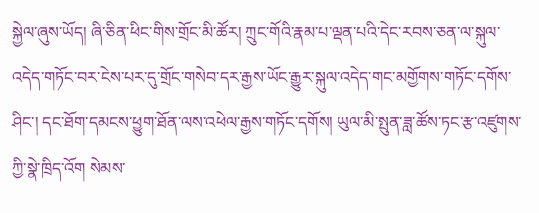སྐྱེལ་ཞུས་ཡོད། ཞི་ཅིན་ཕིང་གིས་གྲོང་མི་ཚོར། ཀྲུང་གོའི་རྣམ་པ་ལྡན་པའི་དེང་རབས་ཅན་ལ་སྐུལ་འདེད་གཏོང་བར་ངེས་པར་དུ་གྲོང་གསེབ་དར་རྒྱས་ཡོང་རྒྱུར་སྐུལ་འདེད་གང་མགྱོགས་གཏོང་དགོས་ཤིང་། དང་ཐོག་དམངས་ཕྱུག་ཐོན་ལས་འཕེལ་རྒྱས་གཏོང་དགོས། ཡུལ་མི་སྤུན་ཟླ་ཚོས་ཏང་རྩ་འཛུགས་ཀྱི་སྣེ་ཁྲིད་འོག སེམས་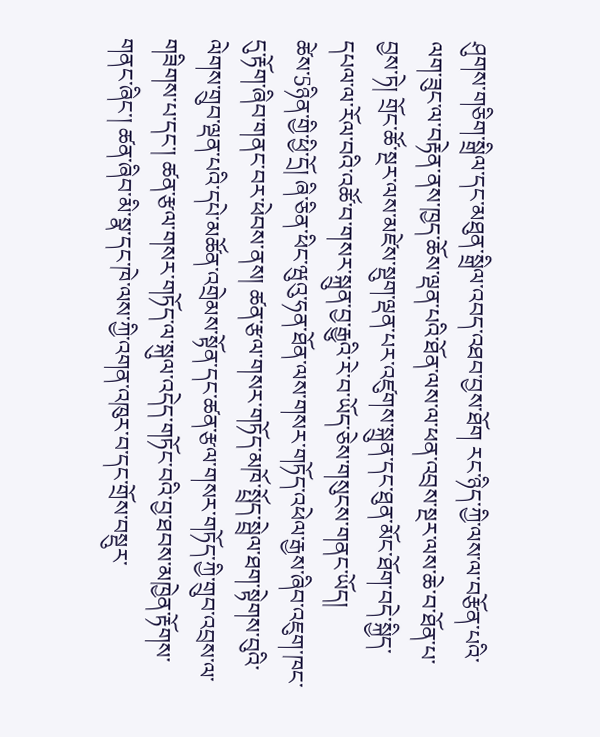ཤུགས་གཅིག་སྒྲིལ་དང་མཐུན་སྒྲིལ་འབད་འཐབ་བྱས་ཐོག རང་ཉིད་ཀྱི་ལས་ལ་བརྩོན་པའི་ལག་ཟུང་ལ་བརྟེན་ནས་ཁྱད་ཆོས་ལྡན་པའི་ཐོན་ལས་ལ་ཕན་འབྲས་སྔར་ལས་ཆེ་བ་ཐོན་པ་བྱས་ཏེ། གྲོང་ཚོ་སྔར་ལས་མཛེས་སྡུག་ལྡན་པར་འཛུགས་སྐྲུན་དང་ཐུན་མོང་ཐོག་བདེ་སྐྱིད་དཔལ་ལ་རོལ་བའི་འཚོ་བ་གསར་སྐྲུན་བྱ་རྒྱུའི་རེ་བ་ཡོད་ཅེས་གསུངས་གནང་ཡོད།
ཚེས་5ཉིན་གྱི་ཕྱི་དྲོ། ཞི་ཅིན་ཕིང་ཝུའུ་ཧན་ཐོན་ལས་གསར་གཏོད་འཕེལ་རྒྱས་ཞིབ་འཇུག་ཁང་དུ་རྟོག་ཞིབ་གནང་བར་ཕེབས་ནས། ཚན་རྩལ་གསར་གཏོད་མཁོ་སྤྲོད་སྦྲེལ་ཐག་སྟེགས་བུའི་ལེགས་གྲུབ་ལྡན་པའི་དཔེ་མཚོན་འགྲེམས་སྟོན་དང་ཚན་རྩལ་གསར་གཏོད་ཀྱི་གྲུབ་འབྲས་ལ་གཟིགས་པ་དང་། ཚན་རྩལ་གསར་གཏོད་ལ་སྐུལ་འདེད་གཏོང་བའི་བྱ་ཐབས་མཁྱེན་རྟོགས་གནང་ཞིང་། ཚན་ཞིབ་མི་སྣ་དང་ཁེ་ལས་ཀྱི་འགན་འཁུར་བ་དང་གྲོས་བསྡུར་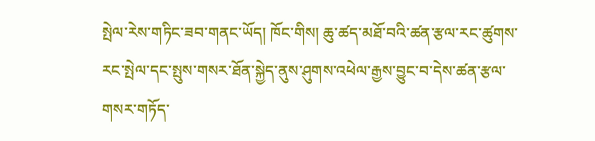སྤེལ་རེས་གཏིང་ཟབ་གནང་ཡོད། ཁོང་གིས། ཆུ་ཚད་མཐོ་བའི་ཚན་རྩལ་རང་ཚུགས་རང་སྤེལ་དང་སྤུས་གསར་ཐོན་སྐྱེད་ནུས་ཤུགས་འཕེལ་རྒྱས་བྱུང་བ་དེས་ཚན་རྩལ་གསར་གཏོད་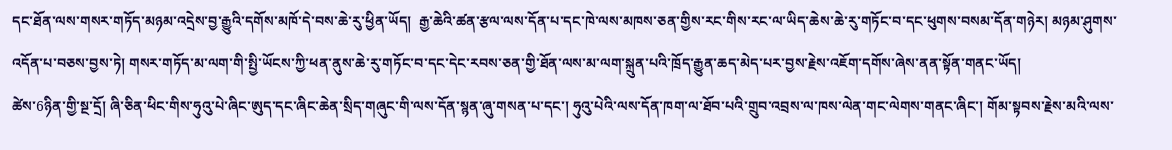དང་ཐོན་ལས་གསར་གཏོད་མཉམ་འདྲེས་བྱ་རྒྱུའི་དགོས་མཁོ་དེ་བས་ཆེ་རུ་ཕྱིན་ཡོད།  རྒྱ་ཆེའི་ཚན་རྩལ་ལས་དོན་པ་དང་ཁེ་ལས་མཁས་ཅན་གྱིས་རང་གིས་རང་ལ་ཡིད་ཆེས་ཆེ་རུ་གཏོང་བ་དང་ཕུགས་བསམ་དོན་གཉེར། མཉམ་ཤུགས་འདོན་པ་བཅས་བྱས་ཏེ། གསར་གཏོད་མ་ལག་གི་སྤྱི་ཡོངས་ཀྱི་ཕན་ནུས་ཆེ་རུ་གཏོང་བ་དང་དེང་རབས་ཅན་གྱི་ཐོན་ལས་མ་ལག་སྐྲུན་པའི་ཁྲོད་རྒྱུན་ཆད་མེད་པར་བྱས་རྗེས་འཇོག་དགོས་ཞེས་ནན་སྟོན་གནང་ཡོད།
ཚེས་6ཉིན་གྱི་སྔ་དྲོ། ཞི་ཅིན་ཕིང་གིས་ཧུའུ་པེ་ཞིང་ཨུད་དང་ཞིང་ཆེན་སྲིད་གཞུང་གི་ལས་དོན་སྙན་ཞུ་གསན་པ་དང་། ཧུའུ་པེའི་ལས་དོན་ཁག་ལ་ཐོབ་པའི་གྲུབ་འབྲས་ལ་ཁས་ལེན་གང་ལེགས་གནང་ཞིང་། གོམ་སྟབས་རྗེས་མའི་ལས་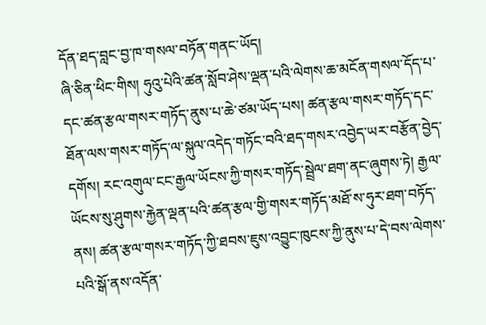དོན་ཐད་བླང་བྱ་ཁ་གསལ་བཏོན་གནང་ཡོད།
ཞི་ཅིན་ཕིང་གིས། ཧུའུ་པེའི་ཚན་སློབ་ཤེས་ལྡན་པའི་ལེགས་ཆ་མངོན་གསལ་དོད་པ་དང་ཚན་རྩལ་གསར་གཏོད་ནུས་པ་ཆེ་ཙམ་ཡོད་པས། ཚན་རྩལ་གསར་གཏོད་དང་ཐོན་ལས་གསར་གཏོད་ལ་སྐུལ་འདེད་གཏོང་བའི་ཐད་གསར་འབྱེད་ཡར་བརྩོན་བྱེད་དགོས། རང་འགུལ་ངང་རྒྱལ་ཡོངས་ཀྱི་གསར་གཏོད་སྦྲེལ་ཐག་ནང་ཞུགས་ཏེ། རྒྱལ་ཡོངས་སུ་ཤུགས་རྐྱེན་ལྡན་པའི་ཚན་རྩལ་གྱི་གསར་གཏོད་མཐོ་ས་ཧུར་ཐག་བཏོད་ནས། ཚན་རྩལ་གསར་གཏོད་ཀྱི་ཐབས་ཇུས་འབྱུང་ཁུངས་ཀྱི་ནུས་པ་དེ་བས་ལེགས་པའི་སྒོ་ནས་འདོན་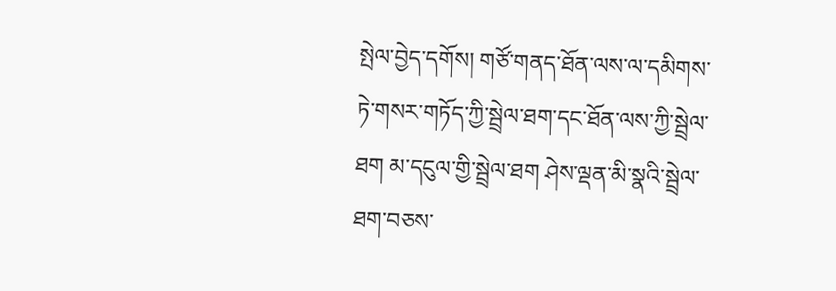སྤེལ་བྱེད་དགོས། གཙོ་གནད་ཐོན་ལས་ལ་དམིགས་ཏེ་གསར་གཏོད་ཀྱི་སྦྲེལ་ཐག་དང་ཐོན་ལས་ཀྱི་སྦྲེལ་ཐག མ་དངུལ་གྱི་སྦྲེལ་ཐག ཤེས་ལྡན་མི་སྣའི་སྦྲེལ་ཐག་བཅས་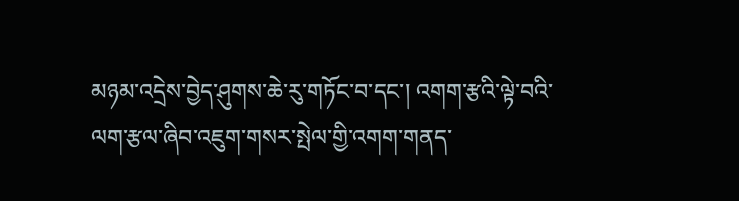མཉམ་འདྲེས་བྱེད་ཤུགས་ཆེ་རུ་གཏོང་བ་དང་། འགག་རྩའི་ལྟེ་བའི་ལག་རྩལ་ཞིབ་འཇུག་གསར་སྤེལ་གྱི་འགག་གནད་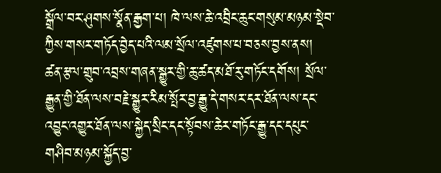སྒྲོལ་བར་ཤུགས་སྣོན་རྒྱག་པ། ཁེ་ལས་ཆེ་འབྲིང་ཆུང་གསུམ་མཉམ་སྡེབ་ཀྱིས་གསར་གཏོད་བྱེད་པའི་ལམ་སྲོལ་འཛུགས་པ་བཅས་བྱས་ནས། ཚན་རྩལ་གྲུབ་འབྲས་གཞན་སྒྱུར་གྱི་ཆུ་ཚད་མཐོ་རུ་གཏོང་དགོས། སྲོལ་རྒྱུན་གྱི་ཐོན་ལས་བརྗེ་སྒྱུར་རིམ་སྤོར་བྱ་རྒྱུ་དེ་གསར་དར་ཐོན་ལས་དང་འབྱུང་འགྱུར་ཐོན་ལས་སྐྱེད་སྲིང་དང་སྟོབས་ཆེར་གཏོང་རྒྱུ་དང་དཔུང་གཤིབ་མཉམ་སྐྱོད་བྱ་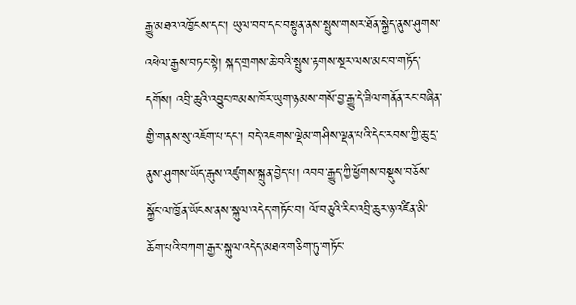རྒྱུ་མཐའ་འཁྱོངས་དང་། ཡུལ་བབ་དང་བསྟུན་ནས་སྤུས་གསར་ཐོན་སྐྱེད་ནུས་ཤུགས་འཕེལ་རྒྱས་བཏང་སྟེ། སྐད་གྲགས་ཆེ་བའི་སྤུས་རྟགས་སྔར་ལས་མང་བ་གཏོད་དགོས། འབྲི་ཆུའི་འབྱུང་ཁམས་ཁོར་ཡུག་ཉམས་གསོ་བྱ་རྒྱུ་དེ་ཟིལ་གནོན་རང་བཞིན་གྱི་གནས་སུ་འཇོག་པ་དང་། བདེ་འཇགས་ལྡེམ་གཤིས་ལྡན་པའི་དེང་རབས་ཀྱི་ཆུ་དྲ་ནུས་ཤུགས་ཡོད་རྒུས་འཛུགས་སྐྲུན་བྱེད་པ། འབབ་རྒྱུད་ཀྱི་ཕྱོགས་བསྡུས་བཅོས་སྐྱོང་ལ་ཁྱོན་ཡོངས་ནས་སྐུལ་འདེད་གཏོང་བ། ལོ་བཅུའི་རིང་འབྲི་ཆུར་ཉ་འཛིན་མི་ཆོག་པའི་བཀག་རྒྱར་སྐུལ་འདེད་མཐའ་གཅིག་ཏུ་གཏོང་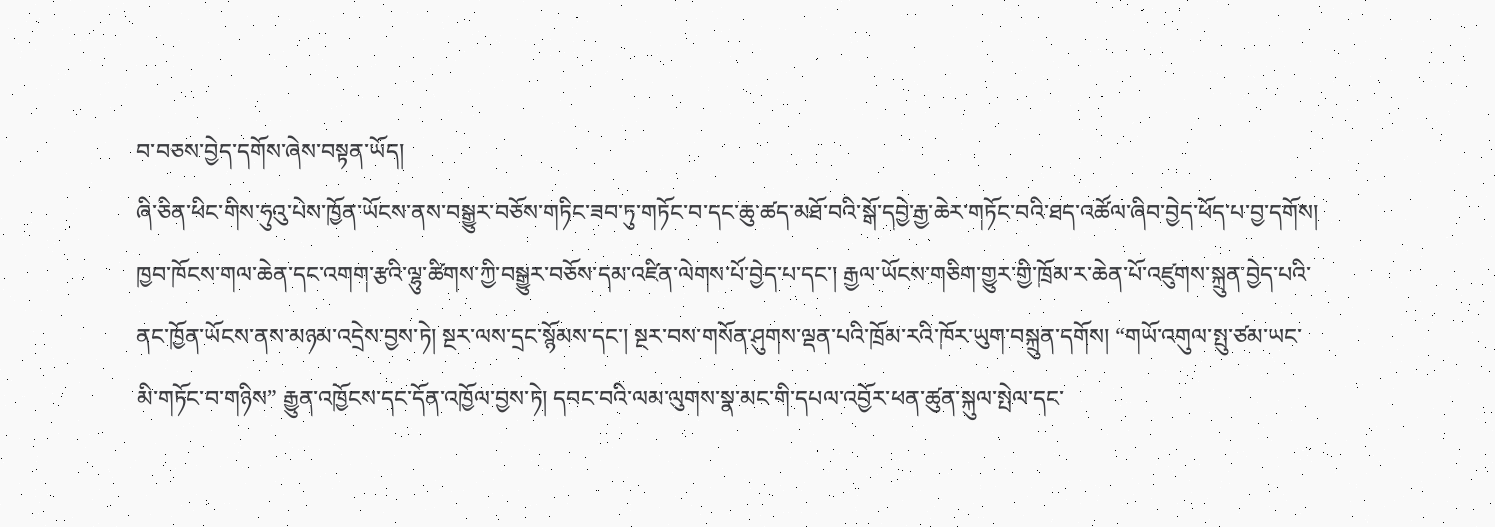བ་བཅས་བྱེད་དགོས་ཞེས་བསྟན་ཡོད།
ཞི་ཅིན་ཕིང་གིས་ཧུའུ་པེས་ཁྱོན་ཡོངས་ནས་བསྒྱུར་བཅོས་གཏིང་ཟབ་ཏུ་གཏོང་བ་དང་ཆུ་ཚད་མཐོ་བའི་སྒོ་དབྱེ་རྒྱ་ཆེར་གཏོང་བའི་ཐད་འཚོལ་ཞིབ་བྱེད་ཕོད་པ་བྱ་དགོས། ཁྱབ་ཁོངས་གལ་ཆེན་དང་འགག་རྩའི་ལྷུ་ཚིགས་ཀྱི་བསྒྱུར་བཅོས་དམ་འཛིན་ལེགས་པོ་བྱེད་པ་དང་། རྒྱལ་ཡོངས་གཅིག་གྱུར་གྱི་ཁྲོམ་ར་ཆེན་པོ་འཛུགས་སྐྲུན་བྱེད་པའི་ནང་ཁྱོན་ཡོངས་ནས་མཉམ་འདྲེས་བྱས་ཏེ། སྔར་ལས་དྲང་སྙོམས་དང་། སྔར་བས་གསོན་ཤུགས་ལྡན་པའི་ཁྲོམ་རའི་ཁོར་ཡུག་བསྐྲུན་དགོས། “གཡོ་འགུལ་སྤུ་ཙམ་ཡང་མི་གཏོང་བ་གཉིས” རྒྱུན་འཁྱོངས་དང་དོན་འཁྱོལ་བྱས་ཏེ། དབང་བའི་ལམ་ལུགས་སྣ་མང་གི་དཔལ་འབྱོར་ཕན་ཚུན་སྐུལ་སྤེལ་དང་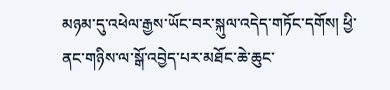མཉམ་དུ་འཕེལ་རྒྱས་ཡོང་བར་སྐུལ་འདེད་གཏོང་དགོས། ཕྱི་ནང་གཉིས་ལ་སྒོ་འབྱེད་པར་མཐོང་ཆེ་ཆུང་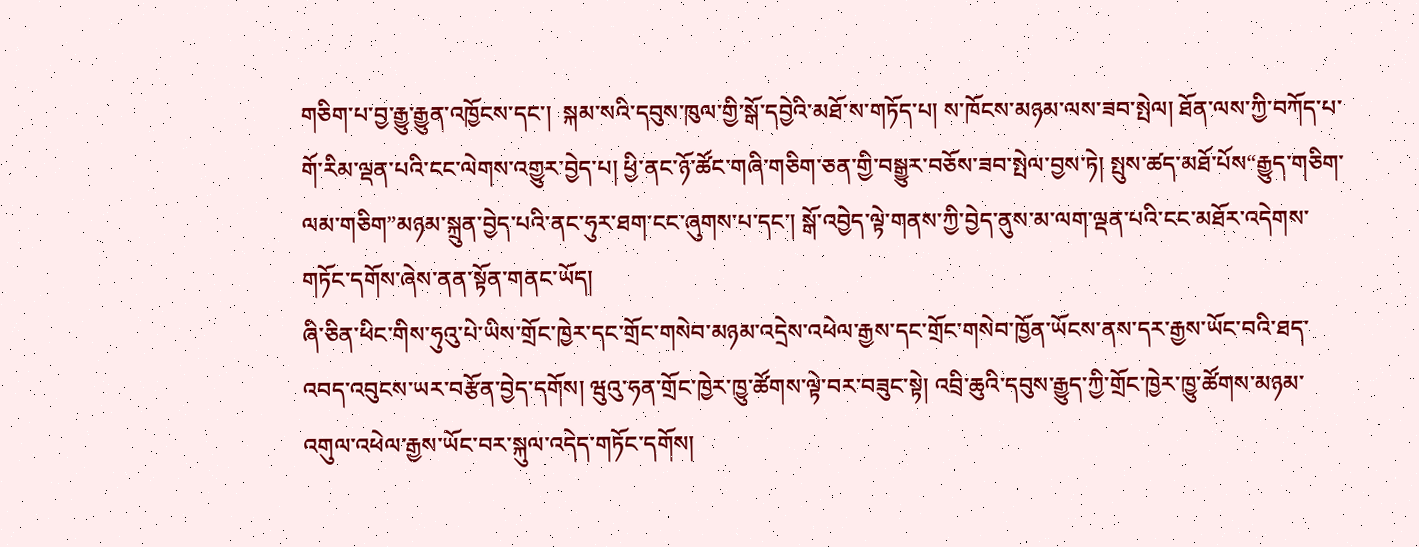གཅིག་པ་བྱ་རྒྱུ་རྒྱུན་འཁྱོངས་དང་།  སྐམ་སའི་དབུས་ཁུལ་གྱི་སྒོ་དབྱེའི་མཐོ་ས་གཏོད་པ། ས་ཁོངས་མཉམ་ལས་ཟབ་སྤེལ། ཐོན་ལས་ཀྱི་བཀོད་པ་གོ་རིམ་ལྡན་པའི་ངང་ལེགས་འགྱུར་བྱེད་པ། ཕྱི་ནང་ཉོ་ཚོང་གཞི་གཅིག་ཅན་གྱི་བསྒྱུར་བཅོས་ཟབ་སྤེལ་བྱས་ཏེ། སྤུས་ཚད་མཐོ་པོས“རྒྱུད་གཅིག་ལམ་གཅིག”མཉམ་སྐྲུན་བྱེད་པའི་ནང་ཧུར་ཐག་ངང་ཞུགས་པ་དང་། སྒོ་འབྱེད་ལྟེ་གནས་ཀྱི་བྱེད་ནུས་མ་ལག་ལྡན་པའི་ངང་མཐོར་འདེགས་གཏོང་དགོས་ཞེས་ནན་སྟོན་གནང་ཡོད།
ཞི་ཅིན་ཕིང་གིས་ཧུའུ་པེ་ཡིས་གྲོང་ཁྱེར་དང་གྲོང་གསེབ་མཉམ་འདྲེས་འཕེལ་རྒྱས་དང་གྲོང་གསེབ་ཁྱོན་ཡོངས་ནས་དར་རྒྱས་ཡོང་བའི་ཐད་འབད་འབུངས་ཡར་བརྩོན་བྱེད་དགོས། ཝུའུ་ཧན་གྲོང་ཁྱེར་ཁྱུ་ཚོགས་ལྟེ་བར་བཟུང་སྟེ། འབྲི་ཆུའི་དབུས་རྒྱུད་ཀྱི་གྲོང་ཁྱེར་ཁྱུ་ཚོགས་མཉམ་འགུལ་འཕེལ་རྒྱས་ཡོང་བར་སྐུལ་འདེད་གཏོང་དགོས།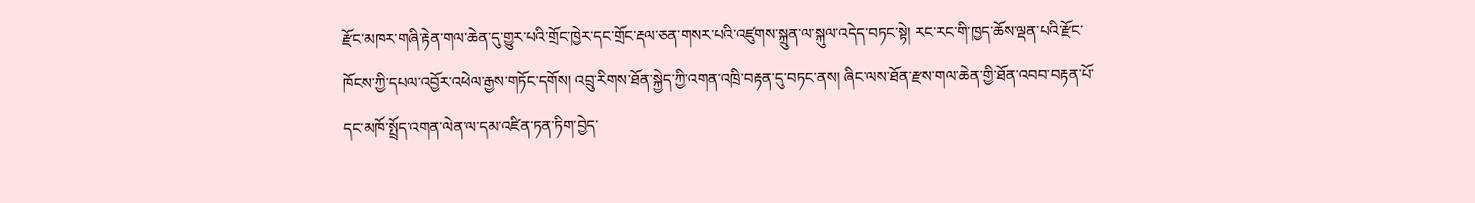རྫོང་མཁར་གཞི་རྟེན་གལ་ཆེན་དུ་གྱུར་པའི་གྲོང་ཁྱེར་དང་གྲོང་རྡལ་ཅན་གསར་པའི་འཛུགས་སྐྲུན་ལ་སྐུལ་འདེད་བཏང་སྟེ། རང་རང་གི་ཁྱད་ཆོས་ལྡན་པའི་རྫོང་ཁོངས་ཀྱི་དཔལ་འབྱོར་འཕེལ་རྒྱས་གཏོང་དགོས། འབྲུ་རིགས་ཐོན་སྐྱེད་ཀྱི་འགན་འཁྲི་བརྟན་དུ་བཏང་ནས། ཞིང་ལས་ཐོན་རྫས་གལ་ཆེན་གྱི་ཐོན་འབབ་བརྟན་པོ་དང་མཁོ་སྤྲོད་འགན་ལེན་ལ་དམ་འཛིན་ཏན་ཏིག་བྱེད་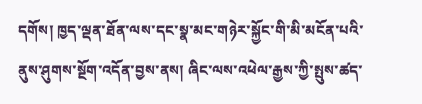དགོས། ཁྱད་ལྡན་ཐོན་ལས་དང་སྣ་མང་གཉེར་སྐྱོང་གི་མི་མངོན་པའི་ནུས་ཤུགས་སྔོག་འདོན་བྱས་ནས། ཞིང་ལས་འཕེལ་རྒྱས་ཀྱི་སྤུས་ཚད་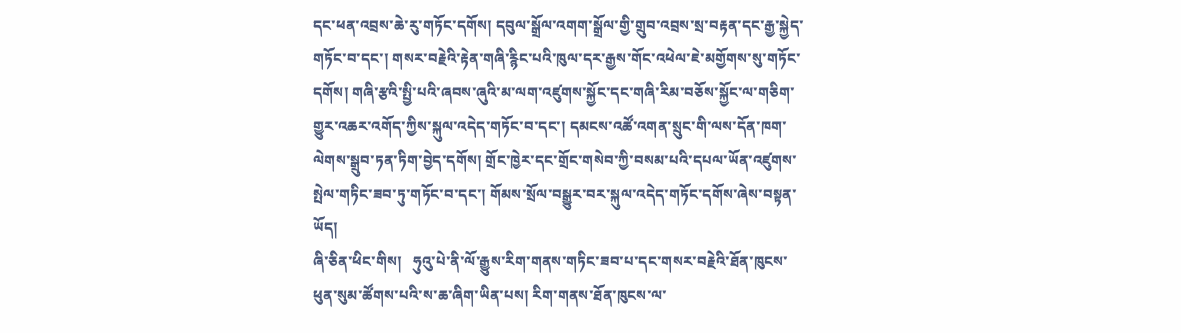དང་ཕན་འབྲས་ཆེ་རུ་གཏོང་དགོས། དབུལ་སྒྲོལ་འགག་སྒྲོལ་གྱི་གྲུབ་འབྲས་སྲ་བརྟན་དང་རྒྱ་སྐྱེད་གཏོང་བ་དང་། གསར་བརྗེའི་རྟེན་གཞི་རྙིང་པའི་ཁུལ་དར་རྒྱས་གོང་འཕེལ་ཇེ་མགྱོགས་སུ་གཏོང་དགོས། གཞི་རྩའི་སྤྱི་པའི་ཞབས་ཞུའི་མ་ལག་འཛུགས་སྐྱོང་དང་གཞི་རིམ་བཅོས་སྐྱོང་ལ་གཅིག་གྱུར་འཆར་འགོད་ཀྱིས་སྐུལ་འདེད་གཏོང་བ་དང་། དམངས་འཚོ་འགན་སྲུང་གི་ལས་དོན་ཁག་ལེགས་སྒྲུབ་ཏན་ཏིག་བྱེད་དགོས། གྲོང་ཁྱེར་དང་གྲོང་གསེབ་ཀྱི་བསམ་པའི་དཔལ་ཡོན་འཛུགས་སྤེལ་གཏིང་ཟབ་ཏུ་གཏོང་བ་དང་། གོམས་སྲོལ་བསྒྱུར་བར་སྐུལ་འདེད་གཏོང་དགོས་ཞེས་བསྟན་ཡོད།
ཞི་ཅིན་ཕིང་གིས།   ཧུའུ་པེ་ནི་ལོ་རྒྱུས་རིག་གནས་གཏིང་ཟབ་པ་དང་གསར་བརྗེའི་ཐོན་ཁུངས་ཕུན་སུམ་ཚོགས་པའི་ས་ཆ་ཞིག་ཡིན་པས། རིག་གནས་ཐོན་ཁུངས་ལ་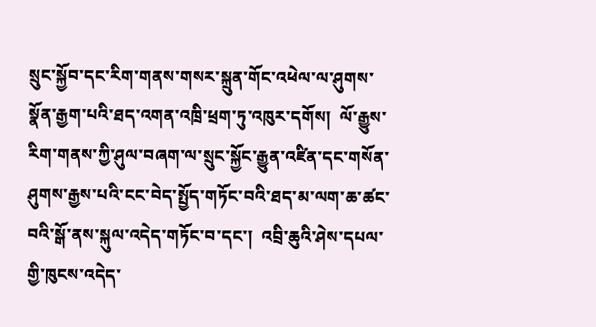སྲུང་སྐྱོབ་དང་རིག་གནས་གསར་སྐྲུན་གོང་འཕེལ་ལ་ཤུགས་སྣོན་རྒྱག་པའི་ཐད་འགན་འཁྲི་ཕྲག་ཏུ་འཁུར་དགོས།  ལོ་རྒྱུས་རིག་གནས་ཀྱི་ཤུལ་བཞག་ལ་སྲུང་སྐྱོང་རྒྱུན་འཛིན་དང་གསོན་ཤུགས་རྒྱས་པའི་ངང་བེད་སྤྱོད་གཏོང་བའི་ཐད་མ་ལག་ཆ་ཚང་བའི་སྒོ་ནས་སྐུལ་འདེད་གཏོང་བ་དང་།  འབྲི་ཆུའི་ཤེས་དཔལ་གྱི་ཁུངས་འདེད་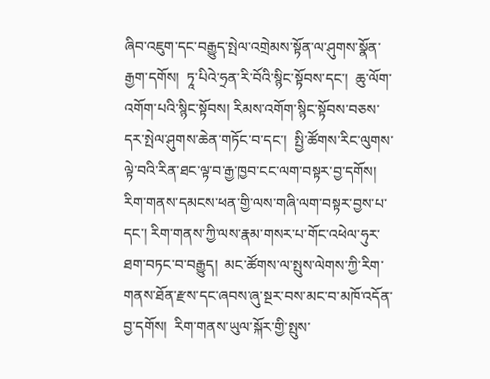ཞིབ་འཇུག་དང་བརྒྱུད་སྤེལ་འགྲེམས་སྟོན་ལ་ཤུགས་སྣོན་རྒྱག་དགོས།  ཏཱ་པིའེ་ཧྲན་རི་བོའི་སྙིང་སྟོབས་དང་།  ཆུ་ལོག་འགོག་པའི་སྙིང་སྟོབས། རིམས་འགོག་སྙིང་སྟོབས་བཅས་དར་སྤེལ་ཤུགས་ཆེན་གཏོང་བ་དང་།  སྤྱི་ཚོགས་རིང་ལུགས་ལྟེ་བའི་རིན་ཐང་ལྟ་བ་རྒྱ་ཁྱབ་ངང་ལག་བསྟར་བྱ་དགོས།  རིག་གནས་དམངས་ཕན་གྱི་ལས་གཞི་ལག་བསྟར་བྱས་པ་དང་། རིག་གནས་ཀྱི་ལས་རྣམ་གསར་པ་གོང་འཕེལ་ཧུར་ཐག་བཏང་བ་བརྒྱུད།  མང་ཚོགས་ལ་སྤུས་ལེགས་ཀྱི་རིག་གནས་ཐོན་རྫས་དང་ཞབས་ཞུ་སྔར་བས་མང་བ་མཁོ་འདོན་བྱ་དགོས།  རིག་གནས་ཡུལ་སྐོར་གྱི་སྤུས་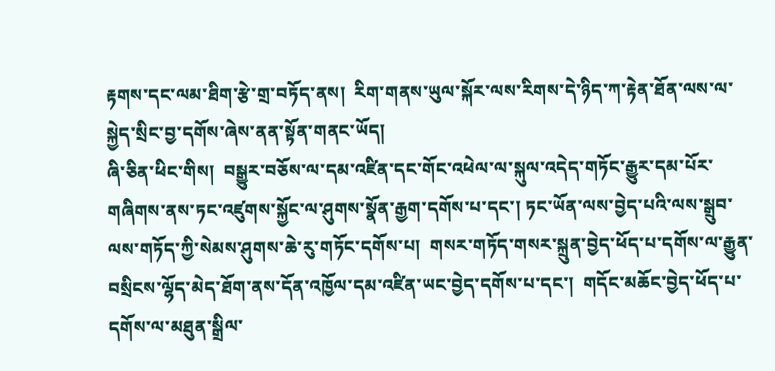རྟགས་དང་ལམ་ཐིག་རྩེ་གྲ་བཏོད་ནས།  རིག་གནས་ཡུལ་སྐོར་ལས་རིགས་དེ་ཉིད་ཀ་རྟེན་ཐོན་ལས་ལ་སྐྱེད་སྲིང་བྱ་དགོས་ཞེས་ནན་སྟོན་གནང་ཡོད།
ཞི་ཅིན་ཕིང་གིས།  བསྒྱུར་བཅོས་ལ་དམ་འཛིན་དང་གོང་འཕེལ་ལ་སྐུལ་འདེད་གཏོང་རྒྱུར་དམ་པོར་གཞིགས་ནས་ཏང་འཛུགས་སྐྱོང་ལ་ཤུགས་སྣོན་རྒྱག་དགོས་པ་དང་། ཏང་ཡོན་ལས་བྱེད་པའི་ལས་སྒྲུབ་ལས་གཏོད་ཀྱི་སེམས་ཤུགས་ཆེ་རུ་གཏོང་དགོས་པ།  གསར་གཏོད་གསར་སྐྲུན་བྱེད་ཕོད་པ་དགོས་ལ་རྒྱུན་བསྲིངས་ལྷོད་མེད་ཐོག་ནས་དོན་འཁྱོལ་དམ་འཛིན་ཡང་བྱེད་དགོས་པ་དང་།  གདོང་མཆོང་བྱེད་ཕོད་པ་དགོས་ལ་མཐུན་སྒྲིལ་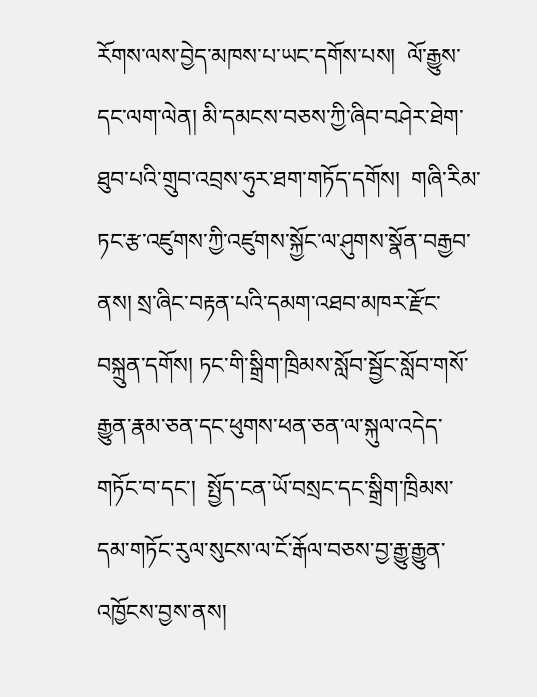རོགས་ལས་བྱེད་མཁས་པ་ཡང་དགོས་པས།  ལོ་རྒྱུས་དང་ལག་ལེན། མི་དམངས་བཅས་ཀྱི་ཞིབ་བཤེར་ཐེག་ཐུབ་པའི་གྲུབ་འབྲས་ཧུར་ཐག་གཏོད་དགོས།  གཞི་རིམ་ཏང་རྩ་འཛུགས་ཀྱི་འཛུགས་སྐྱོང་ལ་ཤུགས་སྣོན་བརྒྱབ་ནས། སྲ་ཞིང་བརྟན་པའི་དམག་འཐབ་མཁར་རྫོང་བསྐྲུན་དགོས། ཏང་གི་སྒྲིག་ཁྲིམས་སློབ་སྦྱོང་སློབ་གསོ་རྒྱུན་རྣམ་ཅན་དང་ཕུགས་ཕན་ཅན་ལ་སྐུལ་འདེད་གཏོང་བ་དང་།  སྤྱོད་ངན་ཡོ་བསྲང་དང་སྒྲིག་ཁྲིམས་དམ་གཏོང་རུལ་སུངས་ལ་ངོ་རྒོལ་བཅས་བྱ་རྒྱུ་རྒྱུན་འཁྱོངས་བྱས་ནས།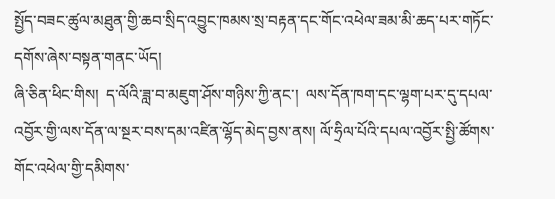སྤྱོད་བཟང་ཚུལ་མཐུན་གྱི་ཆབ་སྲིད་འབྱུང་ཁམས་སྲ་བརྟན་དང་གོང་འཕེལ་ཟམ་མི་ཆད་པར་གཏོང་དགོས་ཞེས་བསྟན་གནང་ཡོད།
ཞི་ཅིན་ཕིང་གིས།  ད་ལོའི་ཟླ་བ་མཇུག་ཤོས་གཉིས་ཀྱི་ནང་།  ལས་དོན་ཁག་དང་ལྷག་པར་དུ་དཔལ་འབྱོར་གྱི་ལས་དོན་ལ་སྔར་བས་དམ་འཛིན་ལྷོད་མེད་བྱས་ནས། ལོ་ཧྲིལ་པོའི་དཔལ་འབྱོར་སྤྱི་ཚོགས་གོང་འཕེལ་གྱི་དམིགས་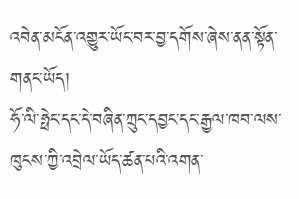འབེན་མངོན་འགྱུར་ཡོང་བར་བྱ་དགོས་ཞེས་ནན་སྟོན་གནང་ཡོད།
ཧོ་ལི་ཧྥེང་དང་དེ་བཞིན་ཀྲུང་དབྱང་དང་རྒྱལ་ཁབ་ལས་ཁུངས་ཀྱི་འབྲེལ་ཡོད་ཚན་པའི་འགན་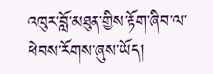འཁུར་བློ་མཐུན་གྱིས་རྟོག་ཞིབ་ལ་ཕེབས་རོགས་ཞུས་ཡོད།